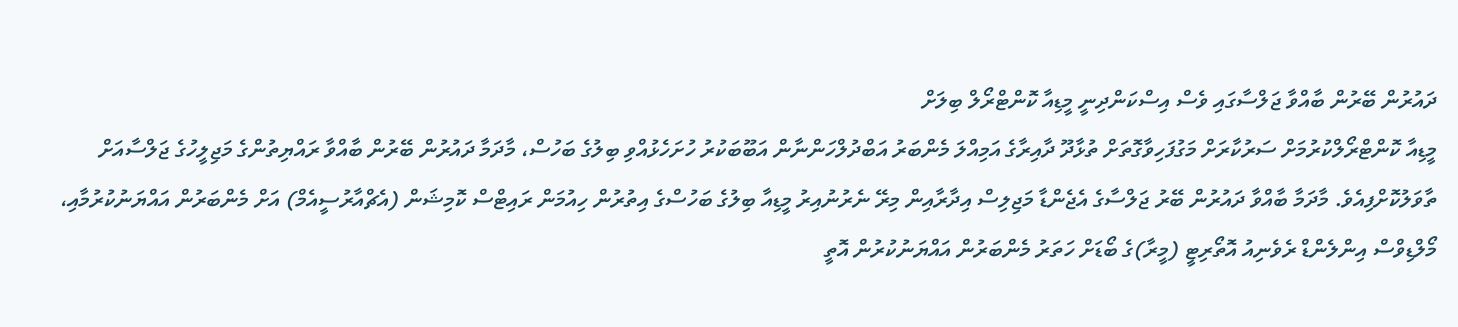ދައުރުން ބޭރުން ބާއްވާ ޖަލްސާގައި ވެސް އިސްކަންދިނީ މީޑިއާ ކޮންޓްރޯލް ބިލަށް
މީޑިއާ ކޮންޓްރޯލްކުރުމަށް ސަރުކާރަށް މަގުފަހިވާގޮތަށް ތުޅާދޫ ދާއިރާގެ އަމިއްލަ މެންބަރު އަބްދުލްހަންނާން އަބޫބަކުރު ހުށަހެޅުއްވި ބިލުގެ ބަހުސް، މާދަމާ ދައުރުން ބޭރުން ބާއްވާ ރައްޔިތުންގެ މަޖިލީހުގެ ޖަލްސާއަށް ތާވަލުކޮށްފިއެވެ. މާދަމާ ބާއްވާ ދައުރުން ބޭރު ޖަލްސާގެ އެޖެންޑާ މަޖިލިސް އިދާރާއިން މިރޭ ނެރުނުއިރު މީޑިއާ ބިލުގެ ބަހުސްގެ އިތުރުން ހިއުމަން ރައިޓްސް ކޮމިޝަން (އެޗްއާރުސީއެމް) އަށް މެންބަރުން އައްޔަނުކުރުމާއި، މޯލްޑިވްސް އިންލެންޑް ރެވެނިއު އޮތޯރިޓީ (މީރާ)ގެ ބޯޑަށް ހަތަރު މެންބަރުން އައްޔަނުކުރުން އޮތީ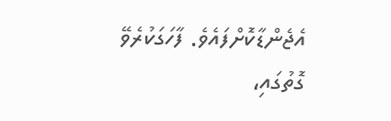އެޖެންޑާކޮށްފައެވެ. ފާހަގަކުރެވޭ ގޮތުގައި،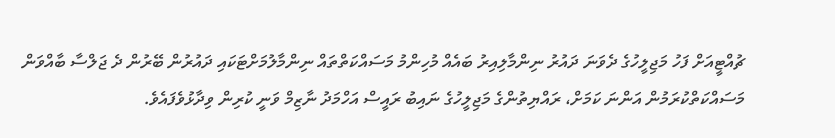ޗުއްޓީއަށް ފަހު މަޖިލީހުގެ ދެވަނަ ދައުރު ނިންމާލިއިރު ބައެއް މުހިންމު މަސައްކަތްތައް ނިންމާލުމަށްޓަކައި ދައުރުން ބޭރުން ދެ ޖަލްސާ ބާއްވަން މަސައްކަތްކުރަމުން އަންނަ ކަމަށް، ރައްޔިތުންގެ މަޖިލީހުގެ ނައިބު ރައީސް އަހްމަދު ނާޒިމް ވަނީ ކުރިން ވިދާޅުވެފައެވެ.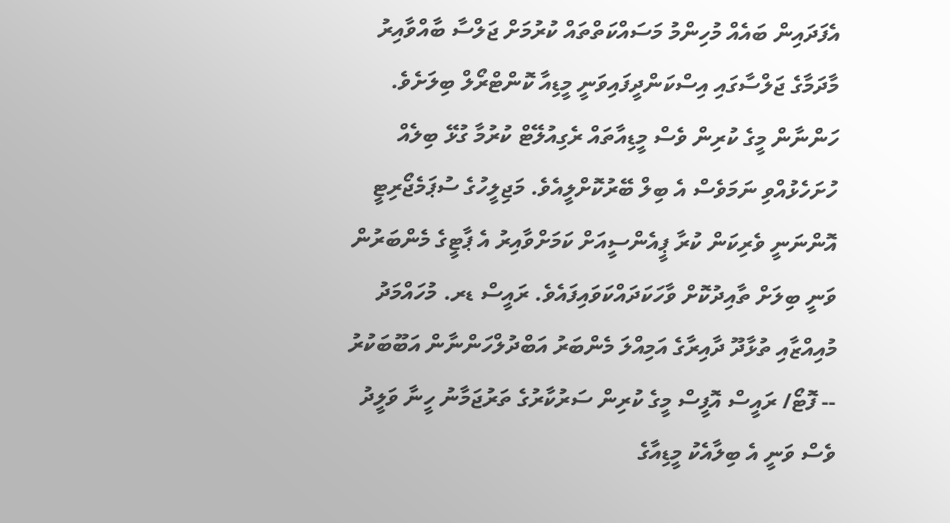އެފަދައިން ބައެއް މުހިންމު މަސައްކަތްތައް ކުރުމަށް ޖަލްސާ ބާއްވާއިރު މާދަމާގެ ޖަލްސާގައި އިސްކަންދީފައިވަނީ މީޑިއާ ކޮންޓްރޯލް ބިލަށެވެ. ހަންނާން މީގެ ކުރިން ވެސް މީޑިއާތައް ރެގިއުލޭޓް ކުރުމާ ގުޅޭ ބިލެއް ހުށަހެޅުއްވި ނަމަވެސް އެ ބިލް ބޭރުކޮށްލީއެވެ. މަޖިލީހުގެ ސުޕަމެޖޯރިޓީ އޮންނަނީ ވެރިކަން ކުރާ ޕީއެންސީއަށް ކަމަށްވާއިރު އެ ޕާޓީގެ މެންބަރުން ވަނީ ބިލަށް ތާއިދުކޮށް ވާހަކަދައްކަވައިފައެވެ. ރައީސް ޑރ. މުހައްމަދު މުއިއްޒާއި ތުޅާދޫ ދާއިރާގެ އަމިއްލަ މެންބަރު އަބްދުލްހަންނާން އަބޫބަކުރު -- ފޮޓޯ/ ރައީސް އޮފީސް މީގެ ކުރިން ސަރުކާރުގެ ތަރުޖަމާނު ހީނާ ވަލީދު ވެސް ވަނީ އެ ބިލާއެކު މީޑިއާގެ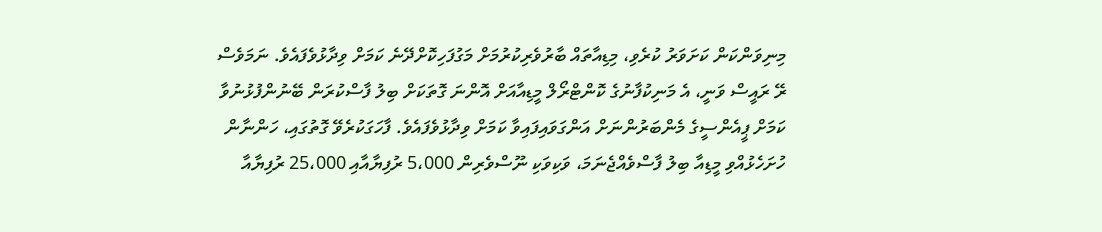މިނިވަންކަން ކަށަވަރު ކުރެވި، މިޑިއާތައް ބާރުވެރިކުރުމަށް މަގުފަހިކޮށްދޭނެ ކަމަށް ވިދާޅުވެފައެވެ. ނަމަވެސް ރޭ ރައީސް ވަނީ، އެ މަނިކުފާނުގެ ކޮންޓްރޯލް މީޑިއާއަށް އޮންނަ ގޮތަކަށް ބިލު ފާސްކުރަން ބޭނުންފުޅުނުވާ ކަމަށް ޕީއެންސީގެ މެންބަރުންނަށް އަންގަވައިފައިވާ ކަމަށް ވިދާޅުވެފައެވެ. ފާހަގަކުރެވޭ ގޮތުގައި، ހަންނާން ހުށަހެޅުއްވި މީޑިއާ ބިލު ފާސްވެއްޖެނަމަ، ވަކިވަކި ނޫސްވެރިން 5،000 ރުފިޔާއާއި 25،000 ރުފިޔާއާ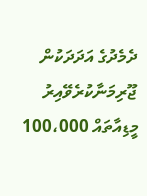ދެމެދުގެ އަދަދަކުން ޖޫރިމަނާކުރެވޭއިރު މީޑިއާތައް 100،000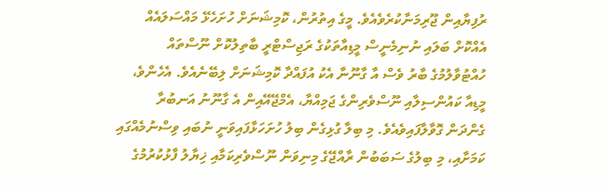ރުފިޔާއިން ޖޫރިމަނާކުރެވެއެވެ. މީގެ އިތުރުން، ކޮމިޝަނަށް ހުށަހެޅޭ މައްސަލައެއް އެއްކޮށް ބަލައި ނުނިމެނީސް މީޑިއާތަކުގެ ރަޖިސްޓްރީ ބާތިލުކޮށް ނޫސްތައް ހުއްޓުވާލުމުގެ ބާރު ވެސް އާ ގާނޫނާ އެކު އުފައްދާ ކޮމިޝަނަށް ލިބޭނެއެވެ. އެހެންވެ، މީޑިއާ ކައުންސިލާއި ނޫސްވެރިންގެ ޖަމިއްޔާ، އެމްޖޭއޭއިން އެ ގާނޫނު އަނބުރާ ގެންދަން ގޮވާލާފައިވެއެވެ. މި ބިލާ ގުޅިގެން ބިލު ހުށަހަޅާފައިވަނީ ނުބައި ވިސްނުމެއްގައި ކަމަށާއި، މި ބިލުގެ ސަބަބުން ރާއްޖޭގެ މިނިވަން ނޫސްވެރިކަމާއި ޚިޔާލު ފާޅުކުރުމުގެ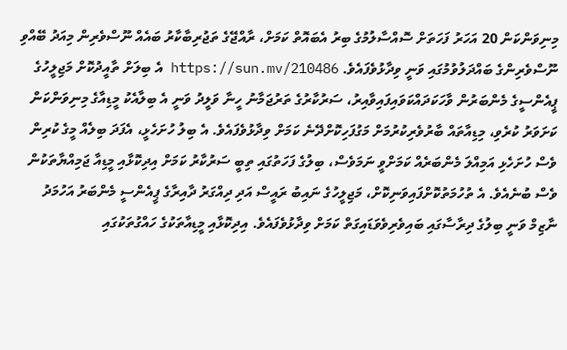މިނިވަންކަން 20 އަހަރު ފަހަތަށް ސޮއްސާލުމުގެ ބިރު އެބައޮތް ކަމަށް، ރާއްޖޭގެ ތަޖުރިބާކާރު ބައެއް ނޫސްވެރިން މިއަދު ބޭއްވި ނޫސްވެރިންގެ ބައްދަލުވުމުގައި ވަނީ ވިދާޅުވެފައެވެ. https://sun.mv/210486 އެ ބިލަށް ތާއީދުކޮށް މަޖިލީހުގެ ޕީއެންސީގެ މެންބަރުން ވާހަކަދައްކަވައިފައިވާއިރު، ސަރުކާރުގެ ތަރުޖަމާނު ހީނާ ވަލީދު ވަނީ އެ ބިލާއެކު މީޑިއާގެ މިނިވަންކަން ކަށަވަރު ކުރެވި، މިޑިއާތައް ބާރުވެރިކުރުމަށް މަގުފަހިކޮށްދޭނެ ކަމަށް ވިދާޅުވެފައެވެ. އެ ބިލު ހުށަހެޅީ، އެފަދަ ބިލެއް މީގެ ކުރިން ވެސް ހުށަހެޅި އަމިއްލަ މެންބަރެއް ކަމަށްވީ ނަމަވެސް، ބިލުގެ ފަހަތުގައި ތިބީ ސަރުކާރު ކަމަށް އިދިކޮޅާއި މީޑިއާ ޖަމިއްޔާތަކުން ވެސް ބުނެއެވެ. އެ ތުހުމަތުކޮށްފައިވަނިކޮށް، މަޖިލީހުގެ ނައިބު ރައީސް އަދި ދިއްގަރު ދާއިރާގެ ޕީއެންސީ މެންބަރު އަހުމަދު ނާޒިމް ވަނީ ބިލުގެ ދިރާސާގައި ބައިވެރިވެވަޑައިގަތް ކަމަށް ވިދާޅުވެފައެވެ. އިދިކޮޅާއި މީޑިއާތަކުގެ ހައްގުތަކުގައި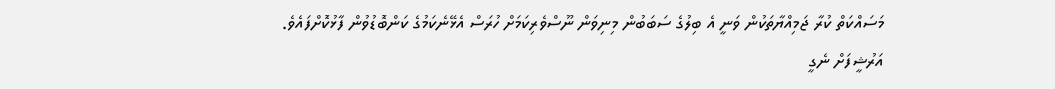މަސައްކަތް ކުރާ ޖަމިއްޔާތަކުން ވަނީ އެ ބިލުގެ ސަބަބުން މިނިވަން ނޫސްވެރިކަމަށް ހުރަސް އެޅޭނެކަމުގެ ކަންބޮޑުވުން ފާޅުކޮށްފައެވެ.
އަރުޝީފަށް ނެގީ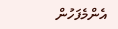އެންމެފަހުން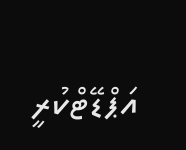އަޕްޑޭޓްކުރީ